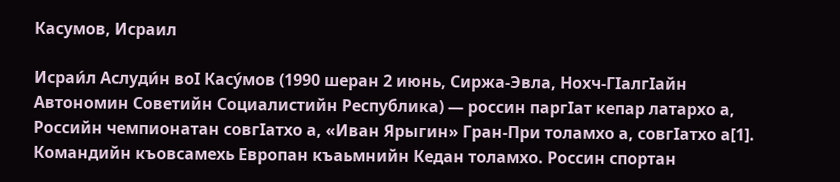Касумов, Исраил

Исраи́л Аслуди́н воӀ Касу́мов (1990 шеран 2 июнь, Сиржа-Эвла, Нохч-ГӀалгӀайн Автономин Советийн Социалистийн Республика) — россин паргӀат кепар латархо а, Российн чемпионатан совгӀатхо а, «Иван Ярыгин» Гран-При толамхо а, совгӀатхо а[1]. Командийн къовсамехь Европан къаьмнийн Кедан толамхо. Россин спортан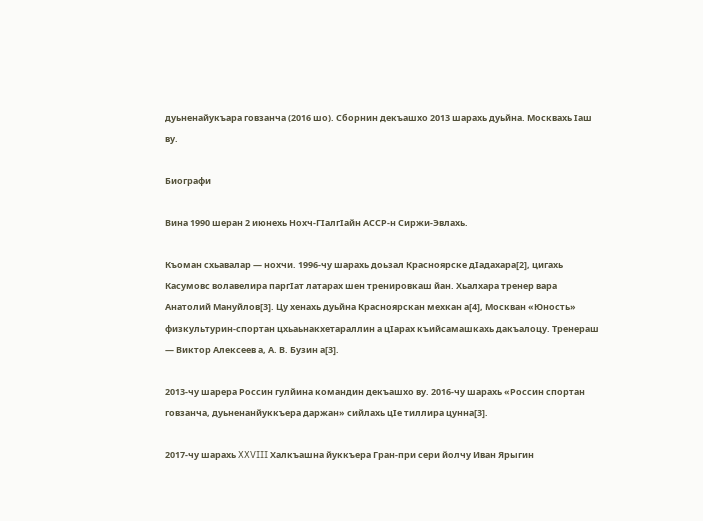дуьненайукъара говзанча (2016 шо). Сборнин декъашхо 2013 шарахь дуьйна. Москвахь Ӏаш ву.

Биографи

Вина 1990 шеран 2 июнехь Нохч-ГӀалгӀайн АССР-н Сиржи-Эвлахь.

Къоман схьавалар — нохчи. 1996-чу шарахь доьзал Красноярске дӀадахара[2], цигахь Касумовс волавелира паргӀат латарах шен тренировкаш йан. Хьалхара тренер вара Анатолий Мануйлов[3]. Цу хенахь дуьйна Красноярскан мехкан а[4], Москван «Юность» физкультурин-спортан цхьаьнакхетараллин а цӀарах къийсамашкахь дакъалоцу. Тренераш — Виктор Алексеев а, А. В. Бузин а[3].

2013-чу шарера Россин гулйина командин декъашхо ву. 2016-чу шарахь «Россин спортан говзанча, дуьненанйуккъера даржан» сийлахь цӀе тиллира цунна[3].

2017-чу шарахь XXVIII Халкъашна йуккъера Гран-при сери йолчу Иван Ярыгин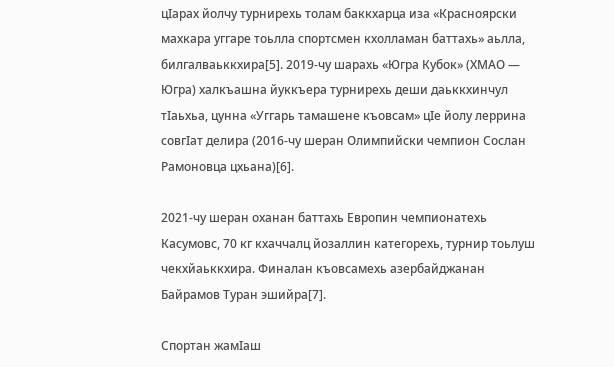цӀарах йолчу турнирехь толам баккхарца иза «Красноярски махкара уггаре тоьлла спортсмен кхолламан баттахь» аьлла, билгалваьккхира[5]. 2019-чу шарахь «Югра Кубок» (ХМАО — Югра) халкъашна йуккъера турнирехь деши даьккхинчул тӀаьхьа, цунна «Уггарь тамашене къовсам» цӀе йолу леррина совгӀат делира (2016-чу шеран Олимпийски чемпион Сослан Рамоновца цхьана)[6].

2021-чу шеран оханан баттахь Европин чемпионатехь Касумовс, 70 кг кхаччалц йозаллин категорехь, турнир тоьлуш чекхйаьккхира. Финалан къовсамехь азербайджанан Байрамов Туран эшийра[7].

Спортан жамӀаш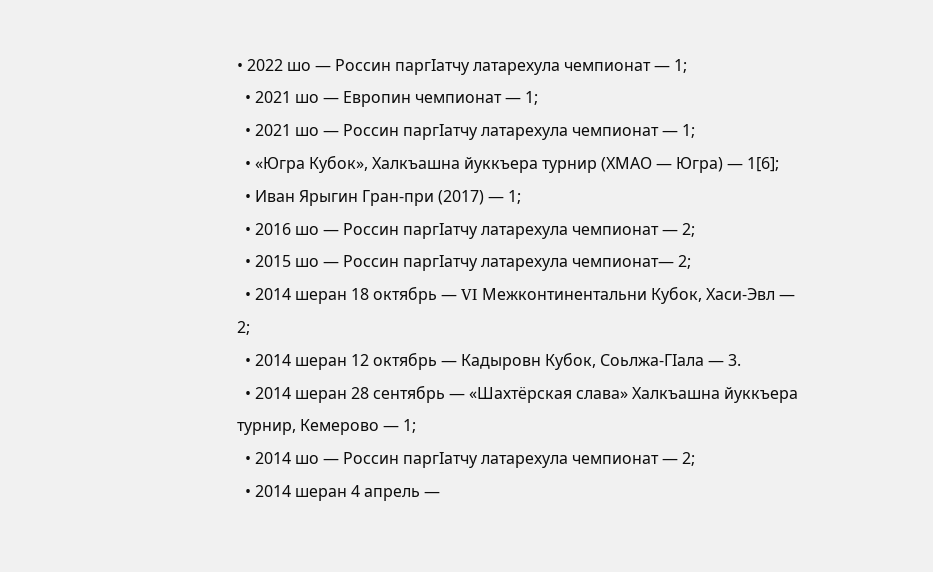• 2022 шо — Россин паргӀатчу латарехула чемпионат — 1;
  • 2021 шо — Европин чемпионат — 1;
  • 2021 шо — Россин паргӀатчу латарехула чемпионат — 1;
  • «Югра Кубок», Халкъашна йуккъера турнир (ХМАО — Югра) — 1[6];
  • Иван Ярыгин Гран-при (2017) — 1;
  • 2016 шо — Россин паргӀатчу латарехула чемпионат — 2;
  • 2015 шо — Россин паргӀатчу латарехула чемпионат— 2;
  • 2014 шеран 18 октябрь — VI Межконтинентальни Кубок, Хаси-Эвл — 2;
  • 2014 шеран 12 октябрь — Кадыровн Кубок, Соьлжа-ГӀала — 3.
  • 2014 шеран 28 сентябрь — «Шахтёрская слава» Халкъашна йуккъера турнир, Кемерово — 1;
  • 2014 шо — Россин паргӀатчу латарехула чемпионат — 2;
  • 2014 шеран 4 апрель —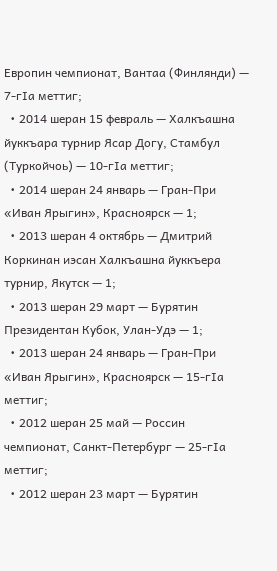Европин чемпионат, Вантаа (Финлянди) — 7-гӀа меттиг;
  • 2014 шеран 15 февраль — Халкъашна йуккъара турнир Ясар Догу, Стамбул (Туркойчоь) — 10-гӀа меттиг;
  • 2014 шеран 24 январь — Гран-При «Иван Ярыгин», Красноярск — 1;
  • 2013 шеран 4 октябрь — Дмитрий Коркинан иэсан Халкъашна йуккъера турнир, Якутск — 1;
  • 2013 шеран 29 март — Бурятин Президентан Кубок, Улан-Удэ — 1;
  • 2013 шеран 24 январь — Гран-При «Иван Ярыгин», Красноярск — 15-гӀа меттиг;
  • 2012 шеран 25 май — Россин чемпионат, Санкт-Петербург — 25-гӀа меттиг;
  • 2012 шеран 23 март — Бурятин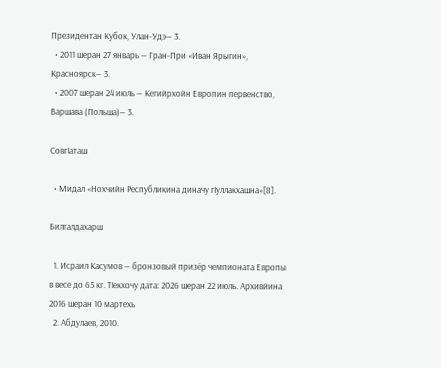Президентан Кубок, Улан-Удэ— 3.
  • 2011 шеран 27 январь — Гран-При «Иван Ярыгин», Красноярск— 3.
  • 2007 шеран 24 июль — Кегийрхойн Европин первенство, Варшава (Польша)— 3.

СовгӀаташ

  • Мидал «Нохчийн Республикина диначу гӀуллакхашна»[8].

Билгалдахарш

  1. Исраил Касумов — бронзовый призёр чемпионата Европы в весе до 65 кг. ТӀекхочу дата: 2026 шеран 22 июль. Архивйина 2016 шеран 10 мартехь
  2. Абдулаев, 2010.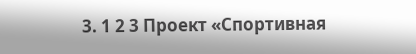3. 1 2 3 Проект «Спортивная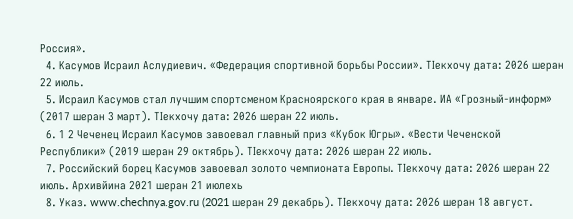Россия».
  4. Касумов Исраил Аслудиевич. «Федерация спортивной борьбы России». ТӀекхочу дата: 2026 шеран 22 июль.
  5. Исраил Касумов стал лучшим спортсменом Красноярского края в январе. ИА «Грозный-информ» (2017 шеран 3 март). ТӀекхочу дата: 2026 шеран 22 июль.
  6. 1 2 Чеченец Исраил Касумов завоевал главный приз «Кубок Югры». «Вести Чеченской Республики» (2019 шеран 29 октябрь). ТӀекхочу дата: 2026 шеран 22 июль.
  7. Российский борец Касумов завоевал золото чемпионата Европы. ТӀекхочу дата: 2026 шеран 22 июль. Архивйина 2021 шеран 21 июлехь
  8. Указ. www.chechnya.gov.ru (2021 шеран 29 декабрь). ТӀекхочу дата: 2026 шеран 18 август.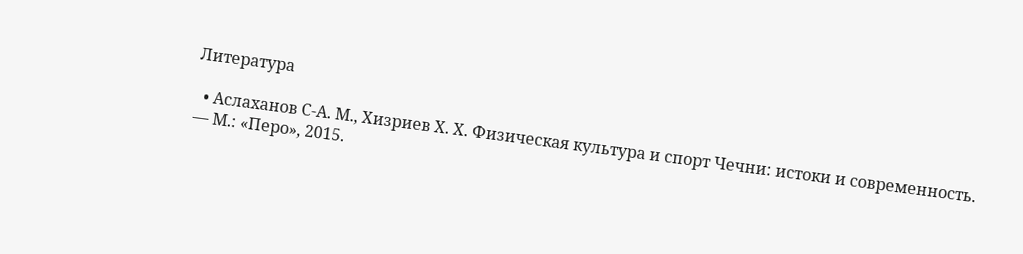Литература

  • Аслаханов С-А. М., Хизриев Х. Х. Физическая культура и спорт Чечни: истоки и современность. — М.: «Перо», 2015.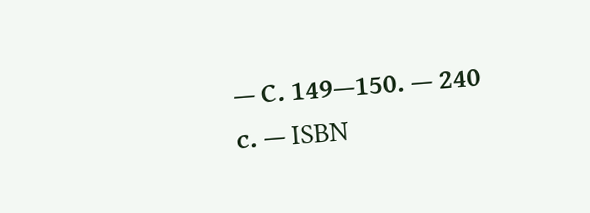— С. 149—150. — 240 с. — ISBN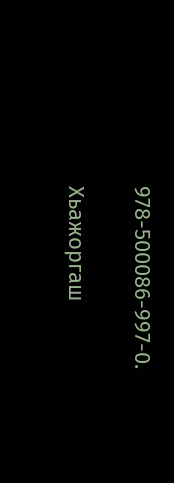978-500086-997-0.

Хьажоргаш